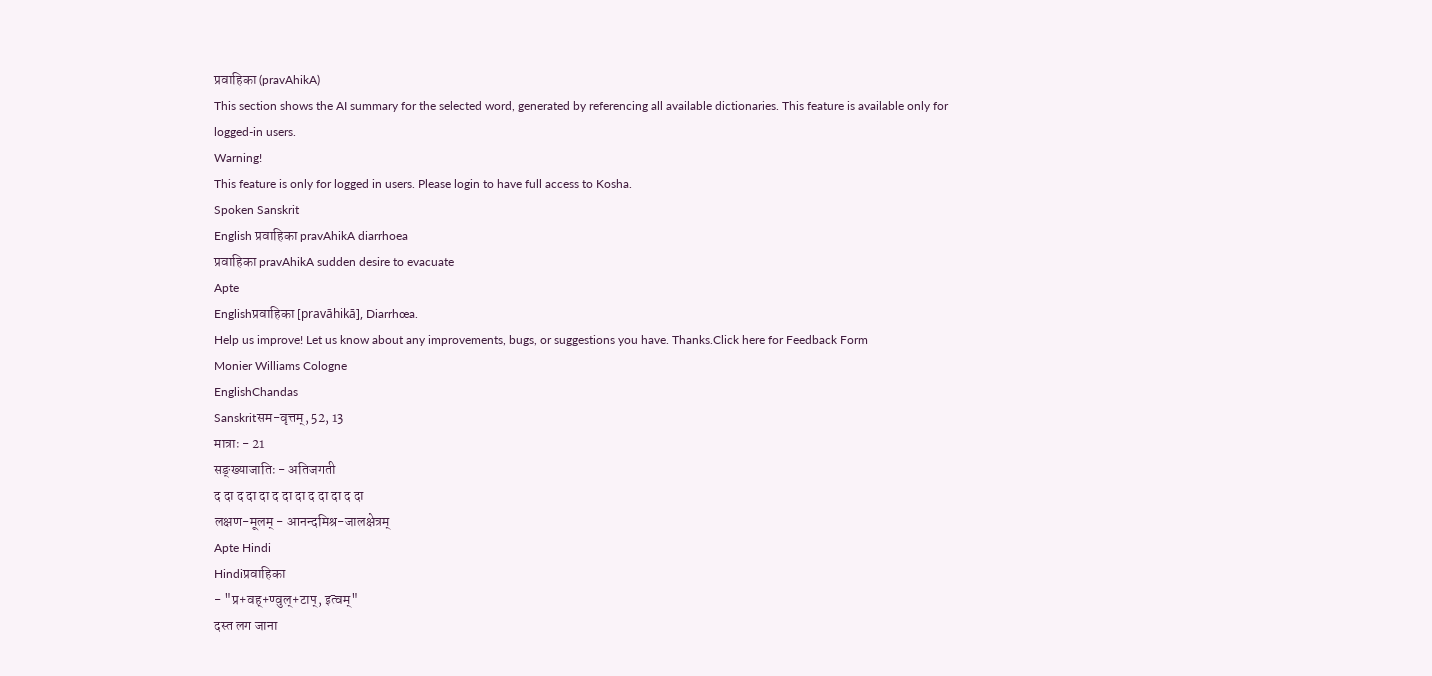प्रवाहिका (pravAhikA)
This section shows the AI summary for the selected word, generated by referencing all available dictionaries. This feature is available only for logged-in users.
Warning!
This feature is only for logged in users. Please login to have full access to Kosha.
Spoken Sanskrit
English प्रवाहिका pravAhikA diarrhoea
प्रवाहिका pravAhikA sudden desire to evacuate
Apte
Englishप्रवाहिका [pravāhikā], Diarrhœa.
Help us improve! Let us know about any improvements, bugs, or suggestions you have. Thanks.Click here for Feedback Form
Monier Williams Cologne
EnglishChandas
Sanskritसम-वृत्तम्, 52, 13
मात्राः - 21
सङ्ख्याजातिः - अतिजगती
द दा द दा दा द दा दा द दा दा द दा
लक्षण-मूलम् - आनन्दमिश्र-जालक्षेत्रम्
Apte Hindi
Hindiप्रवाहिका
- "प्र+वह्+ण्वुल्+टाप्, इत्वम्"
दस्त लग जाना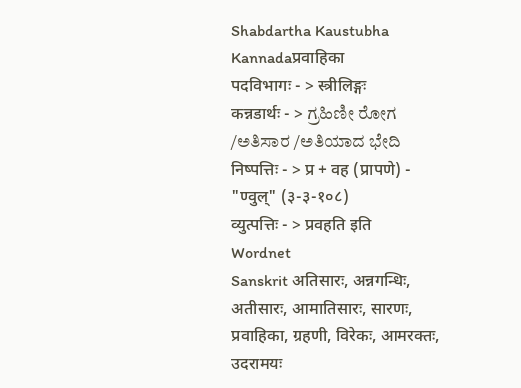Shabdartha Kaustubha
Kannadaप्रवाहिका
पदविभागः - > स्त्रीलिङ्गः
कन्नडार्थः - > ಗ್ರಹಿಣೀ ರೋಗ /ಅತಿಸಾರ /ಅತಿಯಾದ ಭೇದಿ
निष्पत्तिः - > प्र + वह (प्रापणे) - "ण्वुल्" (३-३-१०८)
व्युत्पत्तिः - > प्रवहति इति
Wordnet
Sanskrit अतिसारः, अन्नगन्धिः, अतीसारः, आमातिसारः, सारणः, प्रवाहिका, ग्रहणी, विरेकः, आमरक्तः, उदरामयः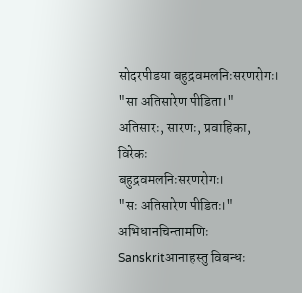सोदरपीडया बहुद्रवमलनिःसरणरोगः।
"सा अतिसारेण पीडिता।"
अतिसारः, सारणः, प्रवाहिका, विरेकः
बहुद्रवमलनिःसरणरोगः।
"सः अतिसारेण पीडितः।"
अभिधानचिन्तामणिः
Sanskritआनाहस्तु विबन्धः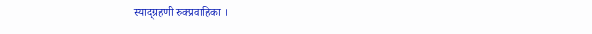स्याद्ग्रहणी रुक्प्रवाहिका ।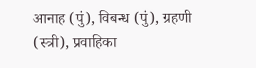आनाह (पुं), विबन्ध (पुं), ग्रहणी (स्त्री), प्रवाहिका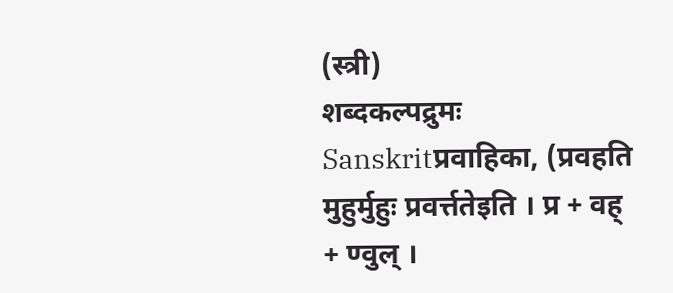(स्त्री)
शब्दकल्पद्रुमः
Sanskritप्रवाहिका, (प्रवहति मुहुर्मुहुः प्रवर्त्ततेइति । प्र + वह् + ण्वुल् ।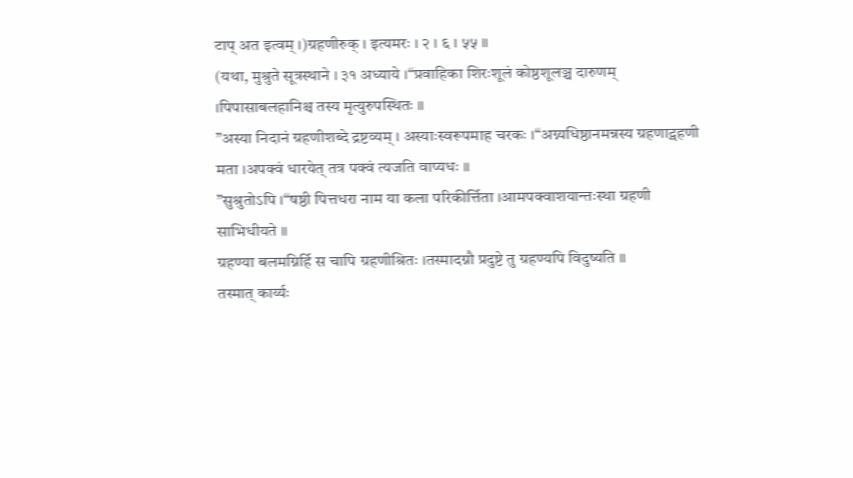टाप् अत इत्वम् ।)ग्रहणीरुक् । इत्यमरः । २ । ६ । ५५ ॥
(यथा, मुश्रुते सूत्रस्थाने । ३१ अध्याये ।“प्रवाहिका शिरःशूलं कोष्ठशूलञ्च दारुणम् ।पिपासाबलहानिश्च तस्य मृत्युरुपस्थितः ॥
”अस्या निदानं ग्रहणीशब्दे द्रष्टव्यम् । अस्याःस्वरूपमाह चरकः ।“अग्न्यधिष्ठानमन्नस्य ग्रहणाद्ग्रहणी मता ।अपक्वं धारयेत् तत्र पक्वं त्यजति वाप्यधः ॥
”सुश्रुतोऽपि ।“षष्ठी पित्तधरा नाम या कला परिकीर्त्तिता ।आमपक्वाशयान्तःस्था ग्रहणी साभिधीयते ॥
ग्रहण्या बलमग्निर्हि स चापि ग्रहणीश्रितः ।तस्मादग्नौ प्रदुष्टे तु ग्रहण्यपि विदुष्यति ॥
तस्मात् कार्य्यः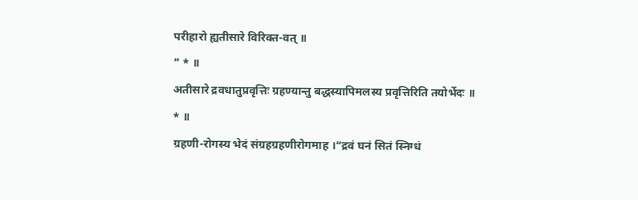परीहारो ह्यतीसारे विरिक्त-वत् ॥
” * ॥
अतीसारे द्रवधातुप्रवृत्तिः ग्रहण्यान्तु बद्धस्यापिमलस्य प्रवृत्तिरिति तयोर्भेदः ॥
* ॥
ग्रहणी-रोगस्य भेदं संग्रहग्रहणीरोगमाह ।“द्रवं घनं सितं स्निग्धं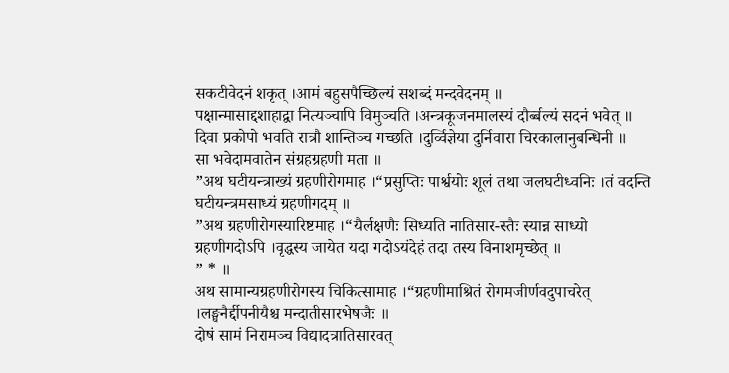सकटीवेदनं शकृत् ।आमं बहुसपैच्छिल्यं सशब्दं मन्दवेदनम् ॥
पक्षान्मासाद्दशाहाद्वा नित्यञ्चापि विमुञ्चति ।अन्त्रकूजनमालस्यं दौर्ब्बल्यं सदनं भवेत् ॥
दिवा प्रकोपो भवति रात्रौ शान्तिञ्च गच्छति ।दुर्व्विज्ञेया दुर्निवारा चिरकालानुबन्धिनी ॥
सा भवेदामवातेन संग्रहग्रहणी मता ॥
”अथ घटीयन्त्राख्यं ग्रहणीरोगमाह ।“प्रसुप्तिः पार्श्वयोः शूलं तथा जलघटीध्वनिः ।तं वदन्ति घटीयन्त्रमसाध्यं ग्रहणीगदम् ॥
”अथ ग्रहणीरोगस्यारिष्टमाह ।“यैर्लक्षणैः सिध्यति नातिसार-स्तैः स्यान्न साध्यो ग्रहणीगदोऽपि ।वृद्धस्य जायेत यदा गदोऽयंदेहं तदा तस्य विनाशमृच्छेत् ॥
” * ॥
अथ सामान्यग्रहणीरोगस्य चिकित्सामाह ।“ग्रहणीमाश्रितं रोगमजीर्णवदुपाचरेत् ।लङ्घनैर्द्दीपनीयैश्च मन्दातीसारभेषजैः ॥
दोषं सामं निरामञ्च विद्यादत्रातिसारवत्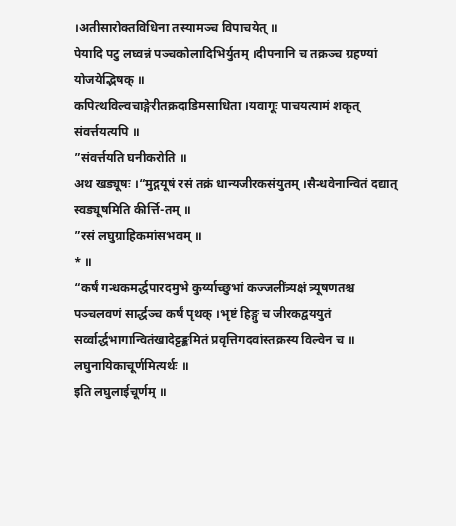।अतीसारोक्तविधिना तस्यामञ्च विपाचयेत् ॥
पेयादि पटु लघ्वन्नं पञ्चकोलादिभिर्युतम् ।दीपनानि च तक्रञ्च ग्रहण्यां योजयेद्भिषक् ॥
कपित्थविल्वचाङ्गेरीतक्रदाडिमसाधिता ।यवागूः पाचयत्यामं शकृत् संवर्त्तयत्यपि ॥
”संवर्त्तयति घनीकरोति ॥
अथ खड्यूषः ।“मुद्गयूषं रसं तक्रं धान्यजीरकसंयुतम् ।सैन्धवेनान्वितं दद्यात् स्वड्यूषमिति कीर्त्ति-तम् ॥
”रसं लघुग्राहिकमांसभवम् ॥
* ॥
“कर्षं गन्धकमर्द्धपारदमुभे कुर्य्याच्छुभां कज्जलींत्र्यक्षं त्र्यूषणतश्च पञ्चलवणं सार्द्धञ्च कर्षं पृथक् ।भृष्टं हिङ्गु च जीरकद्वययुतं सर्व्वार्द्धभागान्वितंखादेट्टङ्कमितं प्रवृत्तिगदवांस्तक्रस्य विल्वेन च ॥
लघुनायिकाचूर्णमित्यर्थः ॥
इति लघुलाईचूर्णम् ॥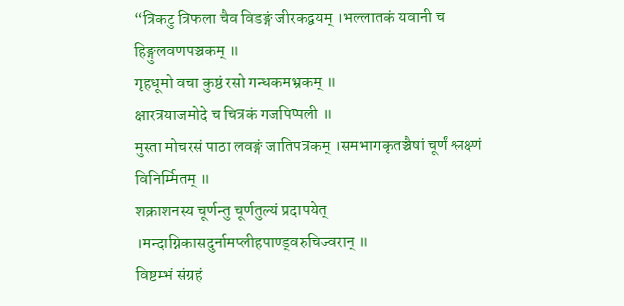“त्रिकटु त्रिफला चैव विडङ्गं जीरकद्वयम् ।भल्लातकं यवानी च हिङ्गुलवणपञ्चकम् ॥
गृहधूमो वचा कुष्ठं रसो गन्धकमभ्रकम् ॥
क्षारत्रयाजमोदे च चित्रकं गजपिप्पली ॥
मुस्ता मोचरसं पाठा लवङ्गं जातिपत्रकम् ।समभागकृतञ्चैषां चूर्णं श्लक्ष्णं विनिर्म्मितम् ॥
शक्राशनस्य चूर्णन्तु चूर्णतुल्यं प्रदापयेत् ।मन्दाग्निकासदुर्नामप्लीहपाण्ड्वरुचिज्वरान् ॥
विष्टम्भं संग्रहं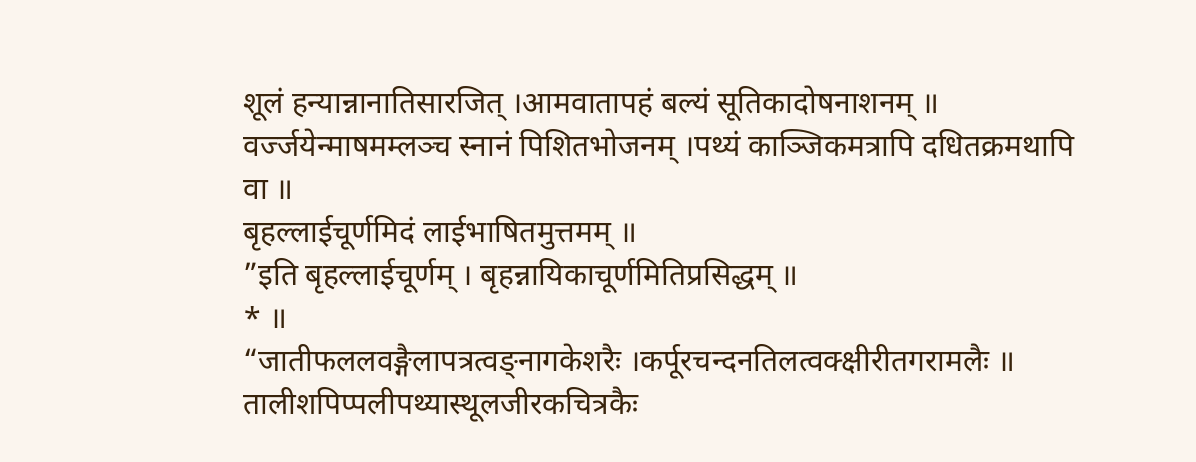शूलं हन्यान्नानातिसारजित् ।आमवातापहं बल्यं सूतिकादोषनाशनम् ॥
वर्ज्जयेन्माषमम्लञ्च स्नानं पिशितभोजनम् ।पथ्यं काञ्जिकमत्रापि दधितक्रमथापि वा ॥
बृहल्लाईचूर्णमिदं लाईभाषितमुत्तमम् ॥
”इति बृहल्लाईचूर्णम् । बृहन्नायिकाचूर्णमितिप्रसिद्धम् ॥
* ॥
“जातीफललवङ्गैलापत्रत्वङ्नागकेशरैः ।कर्पूरचन्दनतिलत्वक्क्षीरीतगरामलैः ॥
तालीशपिप्पलीपथ्यास्थूलजीरकचित्रकैः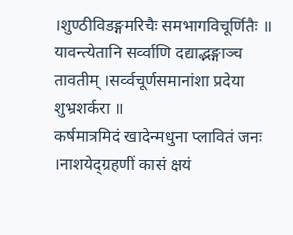।शुण्ठीविडङ्गमरिचैः समभागविचूर्णितैः ॥
यावन्त्येतानि सर्व्वाणि दद्याद्भङ्गाञ्च तावतीम् ।सर्व्वचूर्णसमानांशा प्रदेया शुभ्रशर्करा ॥
कर्षमात्रमिदं खादेन्मधुना प्लावितं जनः ।नाशयेद्ग्रहणीं कासं क्षयं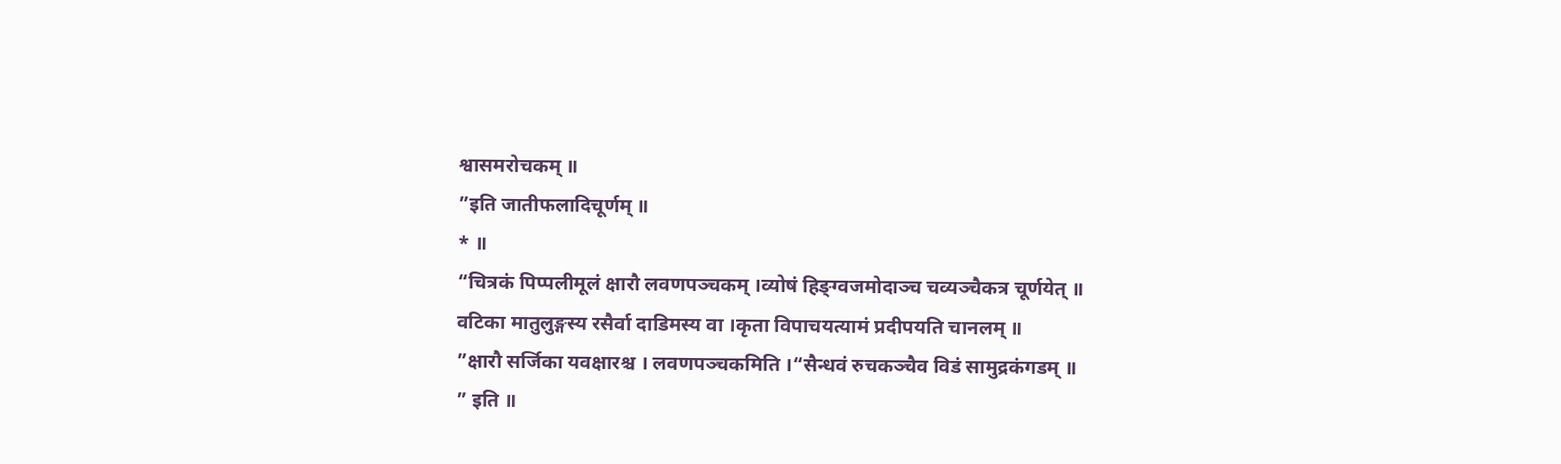श्वासमरोचकम् ॥
”इति जातीफलादिचूर्णम् ॥
* ॥
“चित्रकं पिप्पलीमूलं क्षारौ लवणपञ्चकम् ।व्योषं हिङ्ग्वजमोदाञ्च चव्यञ्चैकत्र चूर्णयेत् ॥
वटिका मातुलुङ्गस्य रसैर्वा दाडिमस्य वा ।कृता विपाचयत्यामं प्रदीपयति चानलम् ॥
”क्षारौ सर्जिका यवक्षारश्च । लवणपञ्चकमिति ।“सैन्धवं रुचकञ्चैव विडं सामुद्रकंगडम् ॥
” इति ॥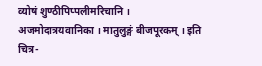व्योषं शुण्ठीपिप्पलीमरिचानि । अजमोदात्रयवानिका । मातुलुङ्गं बीजपूरकम् । इति चित्र-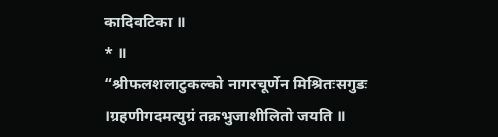कादिवटिका ॥
* ॥
“श्रीफलशलाटुकल्को नागरचूर्णेन मिश्रितःसगुडः ।ग्रहणीगदमत्युग्रं तक्रभुजाशीलितो जयति ॥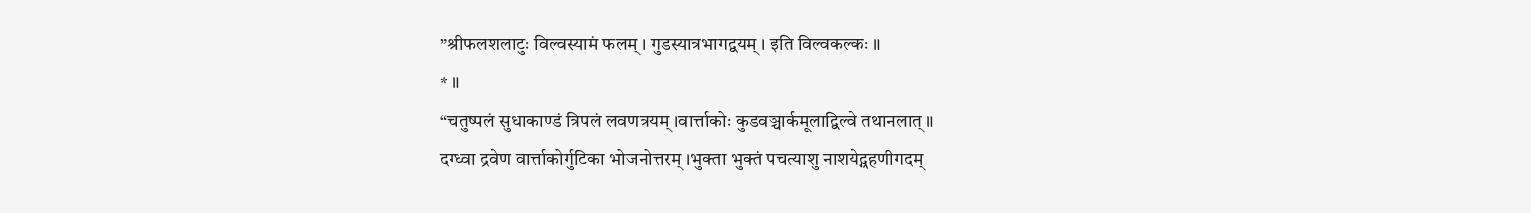”श्रीफलशलाटुः विल्वस्यामं फलम् । गुडस्यात्रभागद्वयम् । इति विल्वकल्कः ॥
* ॥
“चतुष्पलं सुधाकाण्डं त्रिपलं लवणत्रयम् ।वार्त्ताकोः कुडवञ्चार्कमूलाद्विल्वे तथानलात् ॥
दग्ध्वा द्रवेण वार्त्ताकोर्गुटिका भोजनोत्तरम् ।भुक्ता भुक्तं पचत्याशु नाशयेद्ग्रहणीगदम्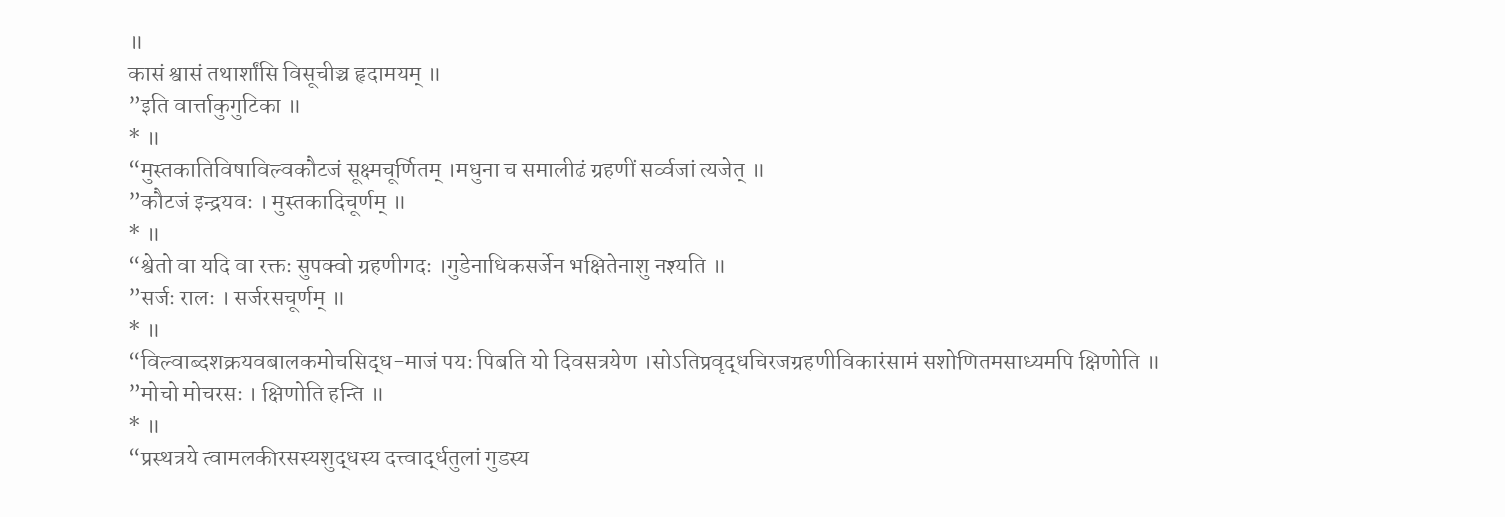॥
कासं श्वासं तथार्शांसि विसूचीञ्च हृदामयम् ॥
”इति वार्त्ताकुगुटिका ॥
* ॥
“मुस्तकातिविषाविल्वकौटजं सूक्ष्मचूर्णितम् ।मधुना च समालीढं ग्रहणीं सर्व्वजां त्यजेत् ॥
”कौटजं इन्द्रयवः । मुस्तकादिचूर्णम् ॥
* ॥
“श्वेतो वा यदि वा रक्तः सुपक्वो ग्रहणीगदः ।गुडेनाधिकसर्जेन भक्षितेनाशु नश्यति ॥
”सर्जः रालः । सर्जरसचूर्णम् ॥
* ॥
“विल्वाब्दशक्रयवबालकमोचसिद्ध-माजं पयः पिबति यो दिवसत्रयेण ।सोऽतिप्रवृद्धचिरजग्रहणीविकारंसामं सशोणितमसाध्यमपि क्षिणोति ॥
”मोचो मोचरसः । क्षिणोति हन्ति ॥
* ॥
“प्रस्थत्रये त्वामलकीरसस्यशुद्धस्य दत्त्वार्द्धतुलां गुडस्य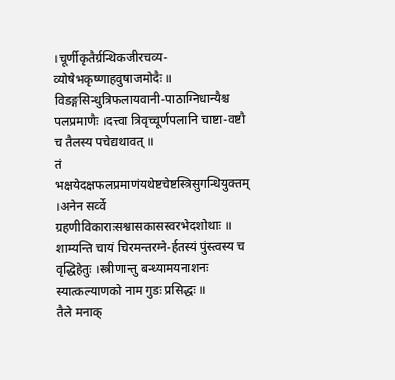।चूर्णीकृतैर्ग्रन्थिकजीरचव्य-व्योषेभकृष्णाहवुषाजमोदैः ॥
विडङ्गसिन्धुत्रिफलायवानी-पाठाग्निधान्यैश्च पलप्रमाणैः ।दत्त्वा त्रिवृच्चूर्णपलानि चाष्टा-वष्टौ च तैलस्य पचेद्यथावत् ॥
तं भक्षयेदक्षफलप्रमाणंयथेष्टचेष्टस्त्रिसुगन्धियुक्तम् ।अनेन सर्व्वे ग्रहणीविकाराःसश्वासकासस्वरभेदशोथाः ॥
शाम्यन्ति चायं चिरमन्तरग्ने-र्हतस्यं पुंस्त्वस्य च वृद्धिहेतुः ।स्त्रीणान्तु बन्ध्यामयनाशनः स्यात्कल्याणको नाम गुडः प्रसिद्धः ॥
तैले मनाक्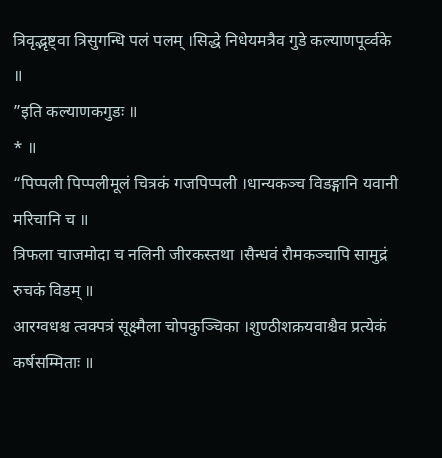त्रिवृद्भृष्ट्वा त्रिसुगन्धि पलं पलम् ।सिद्धे निधेयमत्रैव गुडे कल्याणपूर्व्वके ॥
”इति कल्याणकगुडः ॥
* ॥
“पिप्पली पिप्पलीमूलं चित्रकं गजपिप्पली ।धान्यकञ्च विडङ्गानि यवानी मरिचानि च ॥
त्रिफला चाजमोदा च नलिनी जीरकस्तथा ।सैन्धवं रौमकञ्चापि सामुद्रं रुचकं विडम् ॥
आरग्वधश्च त्वक्पत्रं सूक्ष्मैला चोपकुञ्चिका ।शुण्ठीशक्रयवाश्चैव प्रत्येकं कर्षसम्मिताः ॥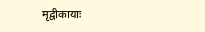मृद्वीकायाः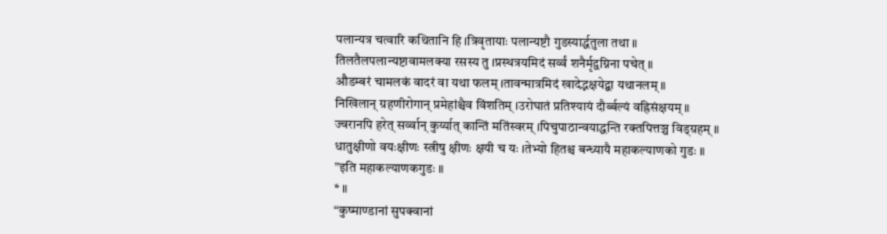पलान्यत्र चत्वारि कथितानि हि ।त्रिवृतायाः पलान्यष्टौ गुडस्यार्द्धतुला तथा ॥
तिलतैलपलान्यष्टावामलक्या रसस्य तु ।प्रस्थत्रयमिदं सर्व्वं शनैर्मृद्वग्निना पचेत् ॥
औडम्बरं चामलकं वादरं वा यथा फलम् ।तावन्मात्रमिदं खादेद्भक्षयेद्बा यथानलम् ॥
निखिलान् ग्रहणीरोगान् प्रमेहांश्चैव विंशतिम् ।उरोघातं प्रतिश्यायं दौर्ब्बल्यं वह्रिसंक्षयम् ॥
ज्वरानपि हरेत् सर्व्वान् कुर्य्यात् कान्तिं मतिंस्वरम् ।पिचुपाठान्वयाद्धन्ति रक्तपित्तञ्च विड्ग्रहम् ॥
धातुक्षीणो वयःक्षीणः स्त्रीषु क्षीणः क्षयी च यः ।तेभ्यो हितश्च बन्ध्यायै महाकल्याणको गुडः ॥
”इति महाकल्याणकगुडः ॥
* ॥
“कुष्माण्डानां सुपक्वानां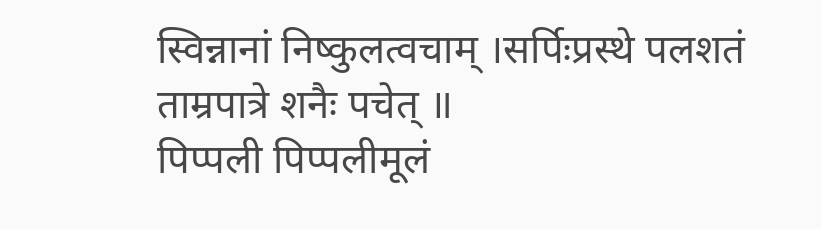स्विन्नानां निष्कुलत्वचाम् ।सर्पिःप्रस्थे पलशतं ताम्रपात्रे शनैः पचेत् ॥
पिप्पली पिप्पलीमूलं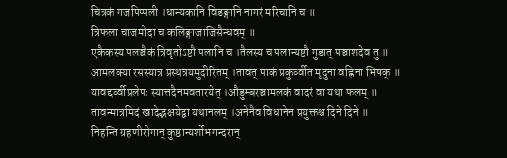चित्रकं गजपिप्पली ।धान्यकानि विडङ्गानि नागरं मरिचानि च ॥
त्रिफला चाजमोदा च कलिङ्गाजाजिसैन्धवम् ॥
एकैकस्य पलञ्चैकं त्रिवृतोऽष्टौ पलानि च ।तैलस्य च पलान्यष्टौ गुडात् पञ्चाशदेव तु ॥
आमलक्या रसस्यात्र प्रस्थत्रयमुदीरितम् ।तावत् पाकं प्रकुर्व्वीत मृदुना वह्निना भिषक् ॥
यावद्दर्व्वीप्रलेपः स्यात्तदैनमवतारयेत् ।औडुम्बरञ्चामलकं वादरं वा यथा फलम् ॥
तावन्मात्रमिदं खादेद्भक्षयेद्वा यथानलम् ।अनेनैव विधानेन प्रयुक्तश्च दिने दिने ॥
निहन्ति ग्रहणीरोगान् कुष्ठान्यर्शोभगन्दरान्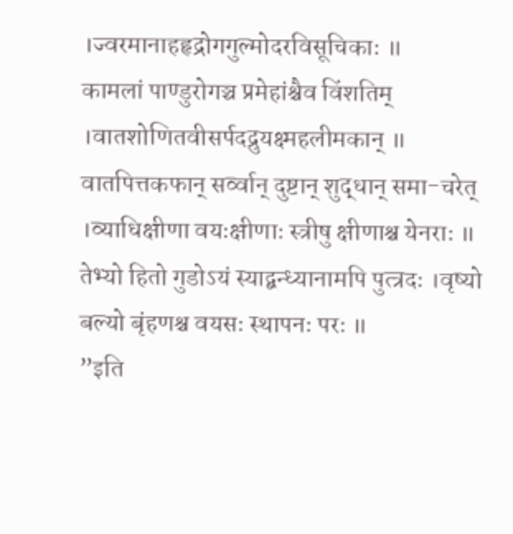।ज्वरमानाहहृद्रोगगुल्मोदरविसूचिकाः ॥
कामलां पाण्डुरोगञ्च प्रमेहांश्चैव विंशतिम् ।वातशोणितवीसर्पदद्रुयक्ष्महलीमकान् ॥
वातपित्तकफान् सर्व्वान् दुष्टान् शुद्धान् समा-चरेत् ।व्याधिक्षीणा वयःक्षीणाः स्त्रीषु क्षीणाश्च येनराः ॥
तेभ्यो हितो गुडोऽयं स्याद्बन्ध्यानामपि पुत्त्रदः ।वृष्यो बल्यो बृंहणश्च वयसः स्थापनः परः ॥
”इति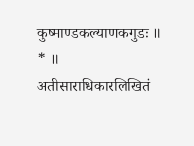कुष्माण्डकल्याणकगुडः ॥
* ॥
अतीसाराधिकारलिखितं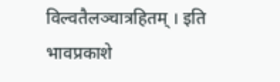विल्वतैलञ्चात्रहितम् । इति भावप्रकाशे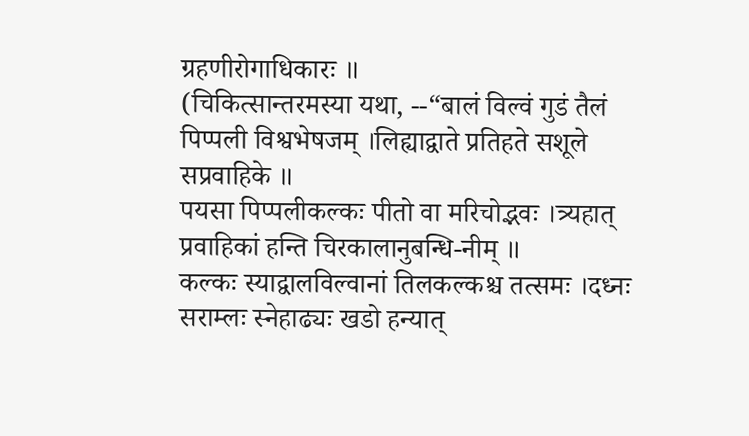ग्रहणीरोगाधिकारः ॥
(चिकित्सान्तरमस्या यथा, --“बालं विल्वं गुडं तैलं पिप्पली विश्वभेषजम् ।लिह्याद्वाते प्रतिहते सशूले सप्रवाहिके ॥
पयसा पिप्पलीकल्कः पीतो वा मरिचोद्भवः ।त्र्यहात् प्रवाहिकां हन्ति चिरकालानुबन्धि-नीम् ॥
कल्कः स्याद्वालविल्वानां तिलकल्कश्च तत्समः ।दध्नः सराम्लः स्नेहाढ्यः खडो हन्यात्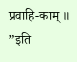प्रवाहि-काम् ॥
”इति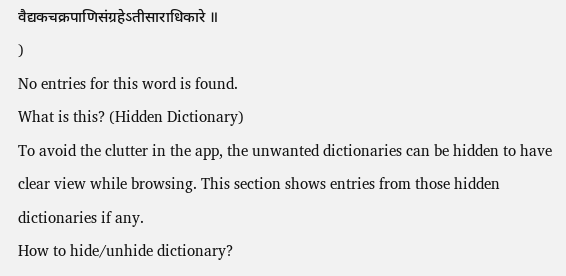वैद्यकचक्रपाणिसंग्रहेऽतीसाराधिकारे ॥
)
No entries for this word is found.
What is this? (Hidden Dictionary)
To avoid the clutter in the app, the unwanted dictionaries can be hidden to have clear view while browsing. This section shows entries from those hidden dictionaries if any.
How to hide/unhide dictionary?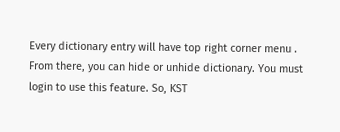Every dictionary entry will have top right corner menu . From there, you can hide or unhide dictionary. You must login to use this feature. So, KST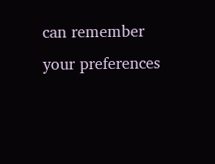can remember your preferences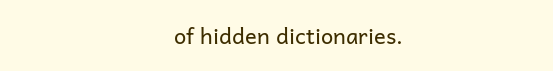of hidden dictionaries.